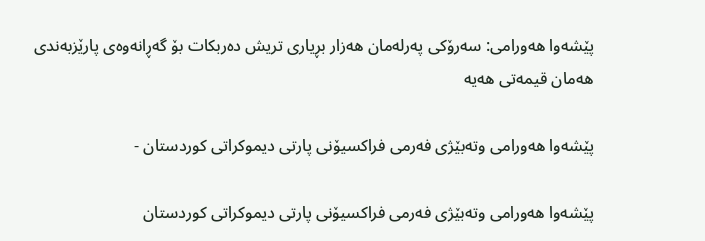پێشه‌وا هه‌ورامی: سه‌رۆكی په‌رله‌مان هه‌زار بڕیاری تریش ده‌ربكات بۆ گه‌ڕانه‌وه‌ی پارێزبه‌ندی هه‌مان قیمه‌تی هه‌یه‌

پێشه‌وا هه‌ورامی وته‌بێژی فه‌رمی فراكسیۆنی پارتی دیموكراتی كوردستان -

پێشه‌وا هه‌ورامی وته‌بێژی فه‌رمی فراكسیۆنی پارتی دیموكراتی كوردستان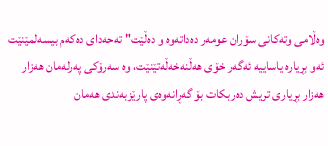وه‌ڵامی وته‌كانی سۆران عومه‌ر ده‌داته‌وه‌ و ده‌ڵێت" ته‌حه‌دای ده‌كه‌م بیسه‌لمێنێت ئه‌و بڕیاره‌ یاساییه‌ ئه‌گه‌ر خۆی هه‌ڵنه‌خه‌ڵه‌تێنێت، وه‌ سه‌رۆكی په‌رله‌مان هه‌زار هه‌زار بڕیاری تریش ده‌ربكات بۆ گه‌ڕانه‌وه‌ی پارێزبه‌ندی هه‌مان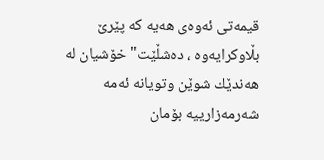قیمه‌تی ئه‌وه‌ی هه‌یه‌ كه‌ پێرێ بڵاوكرایه‌وه‌ ، ده‌شڵێت" خۆشیان له‌ هه‌ندێك شوێن وتویانه‌ ئه‌مه‌ شه‌رمه‌زارییه‌ بۆمان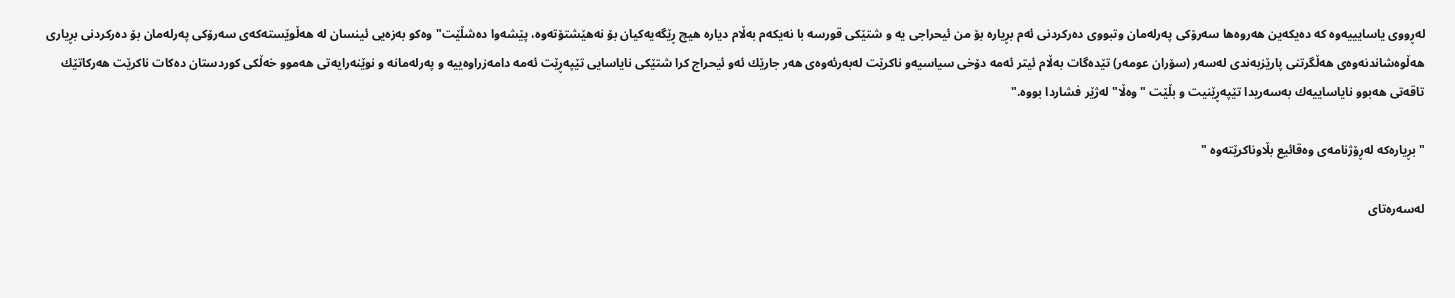له‌ڕووی یاسایییه‌وه‌ كه‌ ده‌یكه‌ین هه‌روه‌ها سه‌رۆكی په‌رله‌مان وتبووی ده‌ركردنی ئه‌م بڕیاره‌ بۆ من ئیحراجی یه‌ و شتێكی قورسه‌ با نه‌یكه‌م به‌ڵام دیاره‌ هیچ ڕێگه‌یه‌كیان بۆ نه‌هێشتۆته‌وه‌، پێشه‌وا ده‌شڵێت" وه‌كو به‌زه‌یی ئینسان له‌ هه‌ڵوێسته‌كه‌ی سه‌رۆكی په‌رله‌مان بۆ ده‌ركردنی بڕیاری هه‌ڵوه‌شاندنه‌وه‌ی هه‌ڵگرتنی پارێزبه‌ندی له‌سه‌ر (سۆران عومه‌ر) تێده‌گات به‌ڵام ئیتر ئه‌مه‌ دۆخی سیاسیه‌و ناكرێت له‌به‌رئه‌وه‌ی هه‌ر جارێك ئه‌و ئیحراج كرا شتێكی نایاسایی تێپه‌ڕێت ئه‌مه‌ دامه‌زراوه‌ییه‌ و په‌رله‌مانه‌ و نوێنه‌رایه‌تی هه‌موو خه‌ڵكی كوردستان ده‌كات ناكرێت هه‌ركاتێك تاقه‌تی هه‌بوو نایاساییه‌ك به‌سه‌ریدا تێپه‌ڕێنیت و بڵێت "وه‌ڵا" له‌ژێر فشاردا بووه‌."

"بڕیاره‌كه‌ له‌ڕۆژنامه‌ی وه‌قائیع بڵاوناكرێته‌وه‌ "

له‌سه‌ره‌تای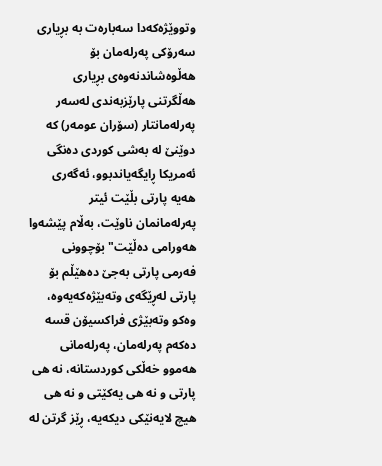وتووێژه‌كه‌دا سه‌باره‌ت به‌ بڕیاری سه‌رۆكی په‌رله‌مان بۆ هه‌ڵوه‌شاندنه‌وه‌ی بڕیاری هه‌ڵگرتنی پارێزبه‌ندی له‌سه‌ر په‌رله‌مانتار (سۆران عومه‌ر) كه‌ دوێنێ له‌ به‌شی كوردی ده‌نگی ئه‌مریكا ڕایگه‌یاندبوو، ئه‌گه‌ری هه‌یه‌ پارتی بڵێت ئیتر په‌رله‌مانمان ناوێت، به‌ڵام پێشه‌وا هه‌ورامی ده‌ڵێت" بۆچوونی فه‌رمی پارتی به‌جێ ده‌هێڵم بۆ پارتی له‌ڕێگه‌ی وته‌بێژه‌كه‌یه‌وه‌، وه‌كو وته‌بێژی فراكسیۆن قسه‌ ده‌كه‌م په‌رله‌مان، په‌رله‌مانی هه‌موو خه‌ڵكی كوردستانه‌، نه‌ هی پارتی و نه‌ هی یه‌كێتی و نه‌ هی هیچ لایه‌نێكی دیكه‌یه‌، ڕێز گرتن له‌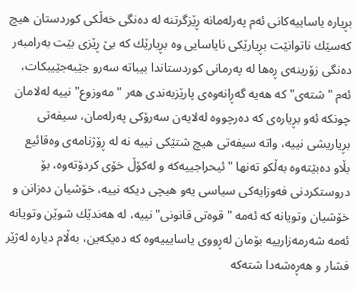بڕیاره‌ یاساییه‌كانی ئه‌م په‌رله‌مانه‌ ڕێزگرتنه‌ له‌ ده‌نگی خه‌ڵكی كوردستان هیچ كه‌سێك ناتوانێت بڕیارێكی نایاسایی وه‌ بڕیارێك كه‌ بێ ڕێزی بێت به‌رامبه‌ر ده‌نگی زۆرینه‌ی ڕه‌ها له‌ په‌رمانی كوردستاندا بیباته‌ سه‌رو جێبه‌جێیبكات، ئه‌م "شته‌ی" كه‌ هه‌یه‌ گه‌ڕانه‌وه‌ی پارێزبه‌ندی هه‌ر "مه‌وزوع" نییه‌ له‌لامان چونكه‌ ئه‌و بڕیاره‌ی كه‌ ده‌رچووه‌ له‌لایه‌ن سه‌رۆكی په‌رله‌مان، سیفه‌تی بڕیاریشی نییه‌، واته‌ سیفه‌تی هیچ شتێكی نییه‌ نه‌ له‌ ڕۆژنامه‌ی وه‌قائیع بڵاو ده‌بێته‌وه‌ به‌ڵكو ته‌نها "ئیحراجییه‌كه‌ و له‌كۆڵ خۆی كردۆته‌وه‌، بۆ دروستكردنی فه‌وزایه‌كی سیاسی یه‌و هیچی دیكه‌ نییه‌، خۆشیان ده‌زانن و خۆشیان وتویانه‌ كه‌ ئه‌مه‌ "قوه‌تی قانونی" نییه‌، له‌ هه‌ندێك شوێن وتویانه‌ ئه‌مه‌ شه‌رمه‌زارییه‌ بۆمان له‌ڕووی یاسایییه‌وه‌ كه‌ ده‌یكه‌ین، به‌ڵام دیاره‌ له‌ژێر فشار و هه‌ڕه‌شه‌دا شته‌كه‌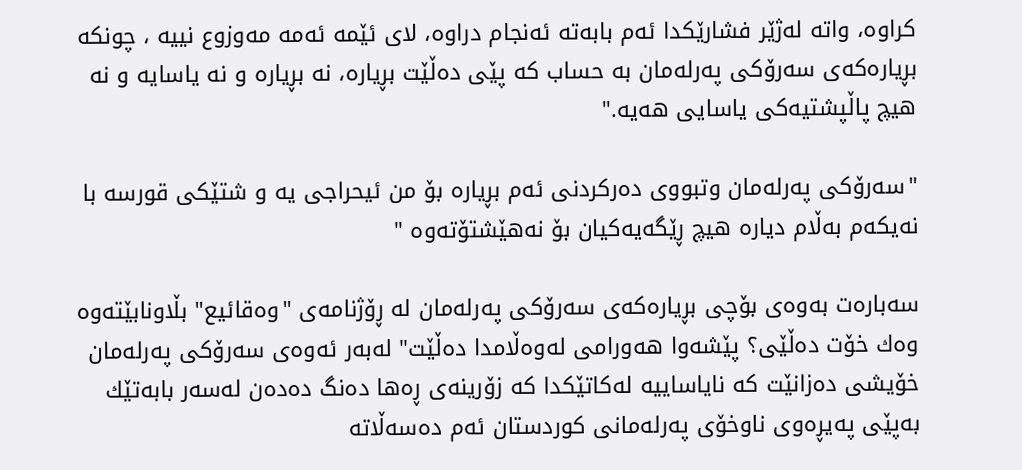كراوه‌، واته‌ له‌ژێر فشارێكدا ئه‌م بابه‌ته‌ ئه‌نجام دراوه‌، لای ئێمه‌ ئه‌مه‌ مه‌وزوع نییه‌ ، چونكه‌ بڕیاره‌كه‌ی سه‌رۆكی په‌رله‌مان به‌ حساب كه‌ پێی ده‌ڵێت بڕیاره‌، نه‌ بڕیاره‌ و نه‌ یاسایه‌ و نه‌ هیچ پاڵپشتیه‌كی یاسایی هه‌یه‌."

"سه‌رۆكی په‌رله‌مان وتبووی ده‌ركردنی ئه‌م بڕیاره‌ بۆ من ئیحراجی یه‌ و شتێكی قورسه‌ با نه‌یكه‌م به‌ڵام دیاره‌ هیچ ڕێگه‌یه‌كیان بۆ نه‌هێشتۆته‌وه‌ "

سه‌باره‌ت به‌وه‌ی بۆچی بڕیاره‌كه‌ی سه‌رۆكی په‌رله‌مان له‌ ڕۆژنامه‌ی "وه‌قائیع" بڵاونابێته‌وه‌ وه‌ك خۆت ده‌ڵێی؟ پێشه‌وا هه‌ورامی له‌وه‌ڵامدا ده‌ڵێت" له‌به‌ر ئه‌وه‌ی سه‌رۆكی په‌رله‌مان خۆیشی ده‌زانێت كه‌ نایاساییه‌ له‌كاتێكدا كه‌ زۆرینه‌ی ڕه‌ها ده‌نگ ده‌ده‌ن له‌سه‌ر بابه‌تێك به‌پێی په‌یڕه‌وی ناوخۆی په‌رله‌مانی كوردستان ئه‌م ده‌سه‌ڵاته‌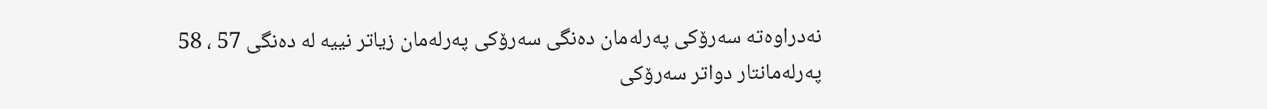نه‌دراوه‌ته‌ سه‌رۆكی په‌رله‌مان ده‌نگی سه‌رۆكی په‌رله‌مان زیاتر نییه‌ له‌ ده‌نگی 57 ، 58 په‌رله‌مانتار دواتر سه‌رۆكی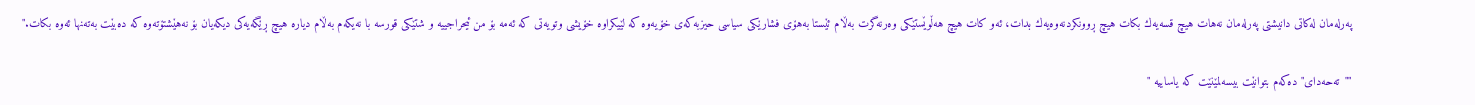په‌رله‌مان له‌كاتی دانیشتی په‌رله‌مان نه‌هات هیچ قسه‌یه‌ك بكات هیچ ڕوونكردنه‌وه‌یه‌ك بدات، ئه‌و كات هیچ هه‌ڵوێستێكی وه‌رنه‌گرت به‌ڵام ئێستا به‌هۆی فشارێكی سیاسی حیزبه‌كه‌ی خۆیه‌وه‌ كه‌ لێیكراوه‌ خۆیشی وتویه‌تی كه‌ ئه‌مه‌ بۆ من ئیحراجییه‌ و شتێكی قورسه‌ با نه‌یكه‌م به‌ڵام دیاره‌ هیچ ڕێگه‌یه‌كی دیكه‌یان بۆ نه‌هێشتۆته‌وه‌ كه‌ ده‌بێت به‌ته‌نها ئه‌وه‌ بكات."

""ته‌حه‌دای" ده‌كه‌م بتوانێت بیسه‌لمێنێت كه‌ یاساییه‌ "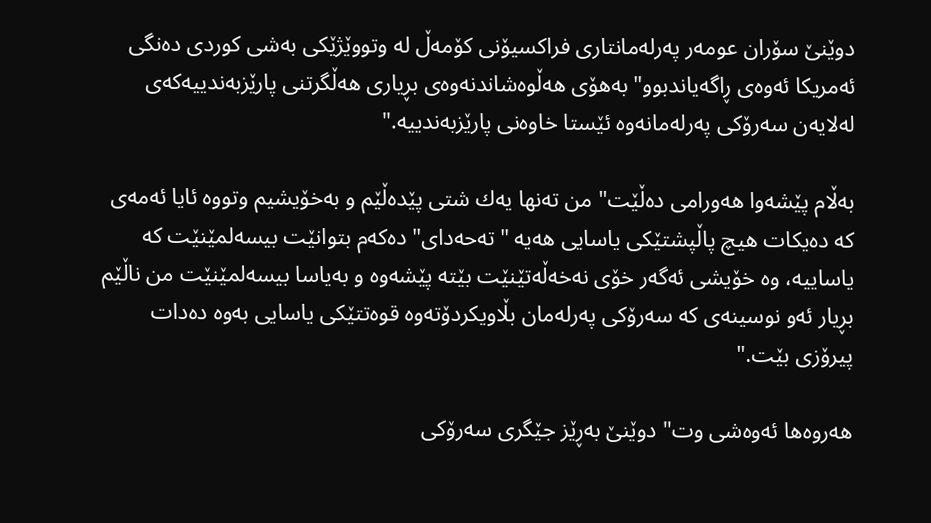دوێنێ سۆران عومه‌ر په‌رله‌مانتاری فراكسیۆنی كۆمه‌ڵ له‌ وتووێژێكی به‌شی كوردی ده‌نگی ئه‌مریكا ئه‌وه‌ی ڕاگه‌یاندبوو" به‌هۆی هه‌ڵوه‌شاندنه‌وه‌ی بڕیاری هه‌ڵگرتنی پارێزبه‌ندییه‌كه‌ی له‌لایه‌ن سه‌رۆكی په‌رله‌مانه‌وه‌ ئێستا خاوه‌نی پارێزبه‌ندییه‌."

به‌ڵام پێشه‌وا هه‌ورامی ده‌ڵێت" من ته‌نها یه‌ك شتی پێده‌ڵێم و به‌خۆیشیم وتووه‌ ئایا ئه‌مه‌ی كه‌ ده‌یكات هیچ پاڵپشتێكی یاسایی هه‌یه‌ "ته‌حه‌دای" ده‌كه‌م بتوانێت بیسه‌لمێنێت كه‌ یاساییه‌، وه‌ خۆیشی ئه‌گه‌ر خۆی نه‌خه‌ڵه‌تێنێت بێته‌ پێشه‌وه‌ و به‌یاسا بیسه‌لمێنێت من ناڵێم بڕیار ئه‌و نوسینه‌ی كه‌ سه‌رۆكی په‌رله‌مان بڵاویكردۆته‌وه‌ قوه‌تتێكی یاسایی به‌وه‌ ده‌دات پیرۆزی بێت."

هه‌روه‌ها ئه‌وه‌شی وت" دوێنێ به‌ڕێز جێگری سه‌رۆكی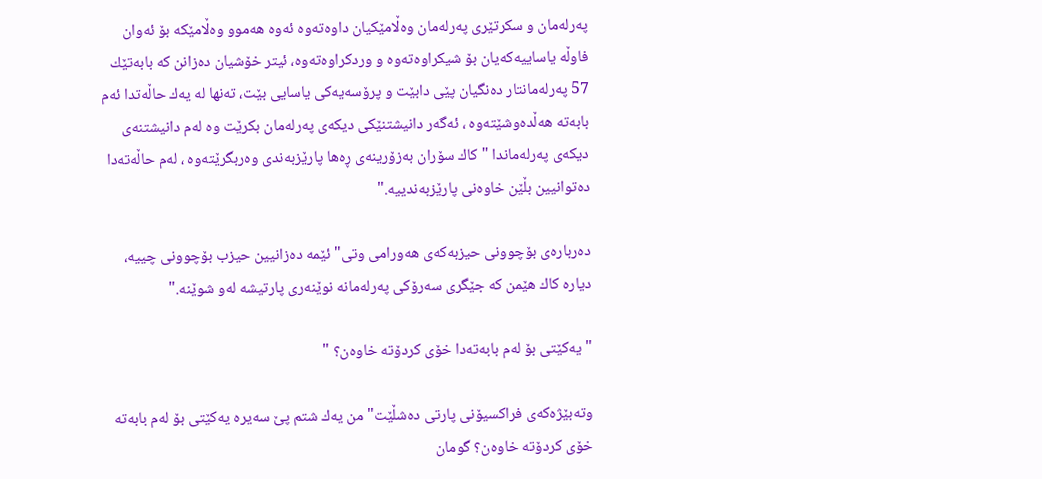په‌رله‌مان و سكرتێری په‌رله‌مان وه‌ڵامێكیان داوه‌ته‌وه‌ ئه‌وه‌ هه‌موو وه‌ڵامێكه‌ بۆ ئه‌وان فاوڵه‌ یاساییه‌كه‌یان بۆ شیكراوه‌ته‌وه‌ و وردكراوه‌ته‌وه‌، ئیتر خۆشیان ده‌زانن كه‌ بابه‌تێك 57 په‌رله‌مانتار ده‌نگیان پێی دابێت و پرۆسه‌یه‌كی یاسایی بێت، ته‌نها له‌ یه‌ك حاڵه‌تدا ئه‌م بابه‌ته‌ هه‌ڵده‌وشێته‌وه‌ ، ئه‌گه‌ر دانیشتنێكی دیكه‌ی په‌رله‌مان بكرێت وه‌ له‌م دانیشتنه‌ی دیكه‌ی په‌رله‌ماندا "كاك سۆران به‌زۆرینه‌ی ڕه‌ها پارێزبه‌ندی وه‌ربگرێته‌وه‌ ، له‌م حاڵه‌ته‌دا ده‌توانیین بڵێن خاوه‌نی پارێزبه‌ندییه‌."

ده‌رباره‌ی بۆچوونی حیزبه‌كه‌ی هه‌ورامی وتی" ئێمه‌ ده‌زانیین حیزب بۆچوونی چییه‌، دیاره‌ كاك هێمن كه‌ جێگری سه‌رۆكی په‌رله‌مانه‌ نوێنه‌ری پارتیشه‌ له‌و شوێنه‌."

" یه‌كێتی بۆ له‌م بابه‌ته‌دا خۆی كردۆته‌ خاوه‌ن؟ "

وته‌بێژه‌كه‌ی فراكسیۆنی پارتی ده‌شڵێت" من یه‌ك شتم پێ سه‌یره‌ یه‌كێتی بۆ له‌م بابه‌ته‌ خۆی كردۆته‌ خاوه‌ن؟ گومان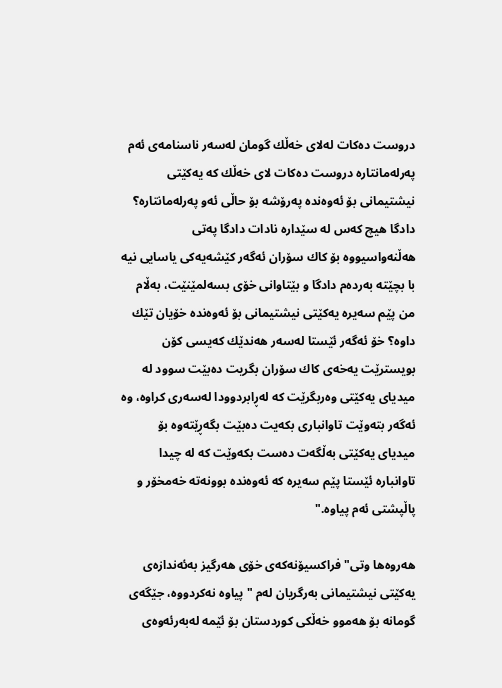دروست ده‌كات له‌لای خه‌ڵك گومان له‌سه‌ر ناسنامه‌ی ئه‌م په‌رله‌مانتاره‌ دروست ده‌كات لای خه‌ڵك كه‌ یه‌كێتی نیشتیمانی بۆ ئه‌وه‌نده‌ په‌رۆشه‌ بۆ حاڵی ئه‌و په‌رله‌مانتاره‌؟ دادگا هیچ كه‌س له‌ سێداره‌ نادات دادگا په‌تی هه‌ڵنه‌واسیووه‌ بۆ كاك سۆران ئه‌گه‌ر كێشه‌یه‌كی یاسایی نیه‌ با بچێته‌ به‌رده‌م دادگا و بێتاوانی خۆی بسه‌لمێنێت، به‌ڵام من پێم سه‌یره‌ یه‌كێتی نیشتیمانی بۆ ئه‌وه‌نده‌ خۆیان تێك داوه‌؟ خۆ ئه‌گه‌ر ئێستا له‌سه‌ر هه‌ندێك كه‌یسی كۆن بویسترێت یه‌خه‌ی كاك سۆران بگریت ده‌بێت سوود له‌ میدیای یه‌كێتی وه‌ربگرێت كه‌ له‌ڕابردوودا له‌سه‌ری كراوه‌، وه‌ ئه‌گه‌ر بته‌وێت تاوانباری بكه‌یت ده‌بێت بگه‌ڕێته‌وه‌ بۆ میدیای یه‌كێتی به‌ڵگه‌ت ده‌ست بكه‌وێت كه‌ له‌ چیدا تاوانباره‌ ئێستا پێم سه‌یره‌ كه‌ ئه‌وه‌نده‌ بوونه‌ته‌ خه‌مخۆر و پاڵپشتی ئه‌م پیاوه‌."

هه‌روه‌ها وتی" فراكسیۆنه‌كه‌ی خۆی هه‌رگیز به‌ئه‌ندازه‌ی یه‌كێتی نیشتیمانی به‌رگریان له‌م " پیاوه‌ نه‌كردووه‌، جێگه‌ی گومانه‌ بۆ هه‌موو خه‌ڵكی كوردستان بۆ ئێمه‌ له‌به‌رئه‌وه‌ی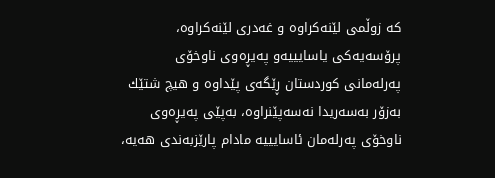كه‌ زوڵمی لێنه‌كراوه‌ و غه‌دری لێنه‌كراوه‌، پرۆسه‌یه‌كی یاسایییه‌و په‌یڕه‌وی ناوخۆی په‌رله‌مانی كوردستان ڕێگه‌ی پێداوه‌ و هیچ شتێك به‌زۆر به‌سه‌ریدا نه‌سه‌پێنراوه‌، به‌پێی په‌یڕه‌وی ناوخۆی په‌رله‌مان ئاسایییه‌ مادام پارێزبه‌ندی هه‌یه‌،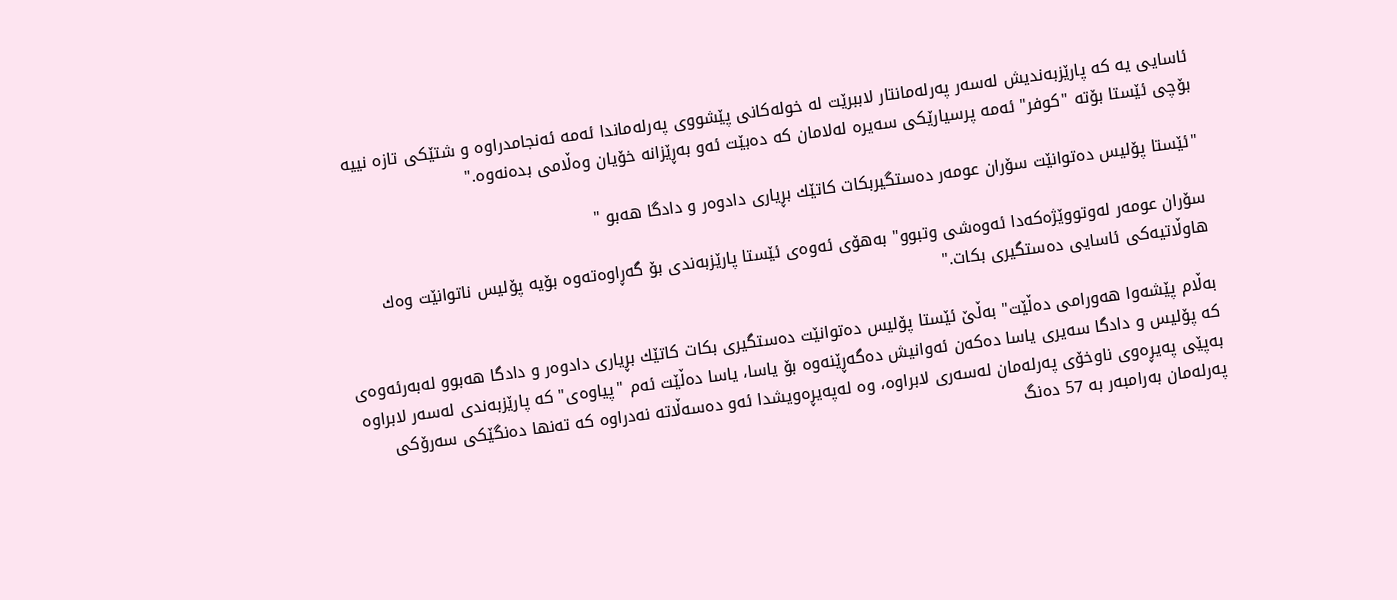ئاسایی یه‌ كه‌ پارێزبه‌ندیش له‌سه‌ر په‌رله‌مانتار لاببرێت له‌ خوله‌كانی پێشووی په‌رله‌ماندا ئه‌مه‌ ئه‌نجامدراوه‌ و شتێكی تازه‌ نییه‌ بۆچی ئێستا بۆته‌ "كوفر" ئه‌مه‌ پرسیارێكی سه‌یره‌ له‌لامان كه‌ ده‌بێت ئه‌و به‌ڕێزانه‌ خۆیان وه‌ڵامی بده‌نه‌وه‌."

"ئێستا پۆلیس ده‌توانێت سۆران عومه‌ر ده‌ستگیربكات كاتێك بڕیاری دادوه‌ر و دادگا هه‌بو "

سۆران عومه‌ر له‌وتووێژه‌كه‌دا ئه‌وه‌شی وتبوو" به‌هۆی ئه‌وه‌ی ئێستا پارێزبه‌ندی بۆ گه‌ڕاوه‌ته‌وه‌ بۆیه‌ پۆلیس ناتوانێت وه‌ك هاوڵاتیه‌كی ئاسایی ده‌ستگیری بكات."

به‌ڵام پێشه‌وا هه‌ورامی ده‌ڵێت" به‌ڵێ ئێستا پۆلیس ده‌توانێت ده‌ستگیری بكات كاتێك بڕیاری دادوه‌ر و دادگا هه‌بوو له‌به‌رئه‌وه‌ی كه‌ پۆلیس و دادگا سه‌یری یاسا ده‌كه‌ن ئه‌وانیش ده‌گه‌ڕێنه‌وه‌ بۆ یاسا، یاسا ده‌ڵێت ئه‌م "پیاوه‌ی" كه‌ پارێزبه‌ندی له‌سه‌ر لابراوه‌ به‌پێی په‌یڕه‌وی ناوخۆی په‌رله‌مان له‌سه‌ری لابراوه‌، وه‌ له‌په‌یڕه‌ویشدا ئه‌و ده‌سه‌ڵاته‌ نه‌دراوه‌ كه‌ ته‌نها ده‌نگێكی سه‌رۆكی په‌رله‌مان به‌رامبه‌ر به‌ 57 ده‌نگ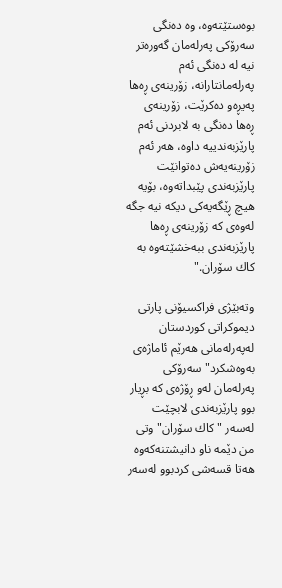بوه‌ستێته‌وه‌، وه‌ ده‌نگی سه‌رۆكی په‌رله‌مان گه‌وره‌تر نیه‌ له‌ ده‌نگی ئه‌م په‌رله‌مانتارانه‌، زۆرینه‌ی ڕه‌ها په‌یڕه‌و ده‌كرێت، زۆرینه‌ی ڕه‌ها ده‌نگی به‌ لابردنی ئه‌م پارێزبه‌ندییه‌ داوه‌، هه‌ر ئه‌م زۆرینه‌یه‌ش ده‌توانێت پارێزبه‌ندی پێبداته‌وه‌، بۆیه‌ هیچ ڕێگه‌یه‌كی دیكه‌ نیه‌ جگه‌ له‌وه‌ی كه‌ زۆرینه‌ی ڕه‌ها پارێزبه‌ندی ببه‌خشێته‌وه‌ به‌ كاك سۆران."

وته‌بێژی فراكسیۆنی پارتی دیموكراتی كوردستان له‌په‌رله‌مانی هه‌رێم ئاماژه‌ی به‌وه‌شكرد" سه‌رۆكی په‌رله‌مان له‌و ڕۆژه‌ی كه‌ بڕیار بوو پارێزبه‌ندی لابچێت له‌سه‌ر "كاك سۆران" وتی من دێمه‌ ناو دانیشتنه‌كه‌وه‌ هه‌تا قسه‌شی كردبوو له‌سه‌ر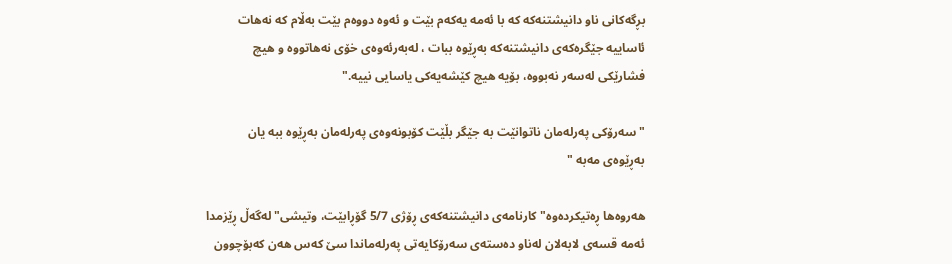بڕگه‌كانی ناو دانیشتنه‌كه‌ كه‌ با ئه‌مه‌ یه‌كه‌م بێت و ئه‌وه‌ دووه‌م بێت به‌ڵام كه‌ نه‌هات ئاساییه‌ جێگره‌كه‌ی دانیشتنه‌كه‌ به‌ڕێوه‌ ببات ، له‌به‌رئه‌وه‌ی خۆی نه‌هاتووه‌ و هیچ فشارێكی له‌سه‌ر نه‌بووه‌، بۆیه‌ هیچ كێشه‌یه‌كی یاسایی نییه‌."

" سه‌رۆكی په‌رله‌مان ناتوانێت به‌ جێگر بڵێت كۆبونه‌وه‌ی په‌رله‌مان به‌ڕێوه‌ ببه‌ یان به‌ڕێوه‌ی مه‌به‌ "

هه‌روه‌ها ڕه‌تیكرده‌وه‌" كارنامه‌ی دانیشتنه‌كه‌ی ڕۆژی 5/7 گۆڕابێت، وتیشی" له‌گه‌ڵ ڕێزمدا ئه‌مه‌ قسه‌ی لابه‌لان له‌ناو ده‌سته‌ی سه‌رۆكایه‌تی په‌رله‌ماندا سێ كه‌س هه‌ن كه‌بۆچوون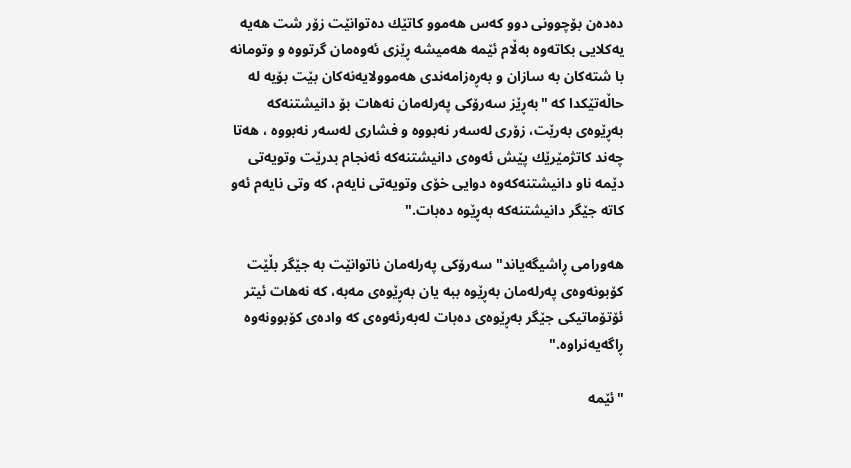ده‌ده‌ن بۆچوونی دوو كه‌س هه‌موو كاتێك ده‌توانێت زۆر شت هه‌یه‌ یه‌كلایی بكاته‌وه‌ به‌ڵام ئێمه‌ هه‌میشه‌ ڕێزی ئه‌وه‌مان گرتووه‌ و وتومانه‌ با شته‌كان به‌ سازان و به‌ڕه‌زامه‌ندی هه‌موولایه‌نه‌كان بێت بۆیه‌ له‌ حاڵه‌تێكدا كه‌ "به‌ڕێز سه‌رۆكی په‌رله‌مان نه‌هات بۆ دانیشتنه‌كه‌ به‌ڕێوه‌ی به‌رێت، زۆری له‌سه‌ر نه‌بووه‌ و فشاری له‌سه‌ر نه‌بووه‌ ، هه‌تا چه‌ند كاتژمێرێك پێش ئه‌وه‌ی دانیشتنه‌كه‌ ئه‌نجام بدرێت وتویه‌تی دێمه‌ ناو دانیشتنه‌كه‌وه‌ دوایی خۆی وتویه‌تی نایه‌م، كه‌ وتی نایه‌م ئه‌و كاته‌ جێگر دانیشتنه‌كه‌ به‌ڕێوه‌ ده‌بات."

هه‌ورامی ڕاشیگه‌یاند" سه‌رۆكی په‌رله‌مان ناتوانێت به‌ جێگر بڵێت كۆبونه‌وه‌ی په‌رله‌مان به‌ڕێوه‌ ببه‌ یان به‌ڕێوه‌ی مه‌به‌، كه‌ نه‌هات ئیتر ئۆتۆماتیكی جێگر به‌ڕێوه‌ی ده‌بات له‌به‌رئه‌وه‌ی كه‌ واده‌ی كۆبوونه‌وه‌ ڕاگه‌یه‌نراوه‌."

"ئێمه‌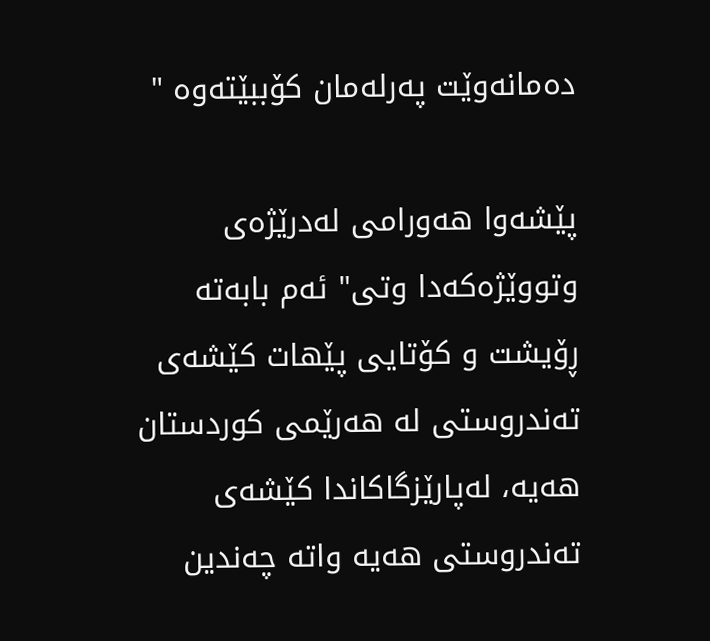ده‌مانه‌وێت په‌رله‌مان كۆببێته‌وه‌ "

پێشه‌وا هه‌ورامی له‌درێژه‌ی وتووێژه‌كه‌دا وتی" ئه‌م بابه‌ته‌ ڕۆیشت و كۆتایی پێهات كێشه‌ی ته‌ندروستی له‌ هه‌رێمی كوردستان هه‌یه‌، له‌پارێزگاكاندا كێشه‌ی ته‌ندروستی هه‌یه‌ واته‌ چه‌ندین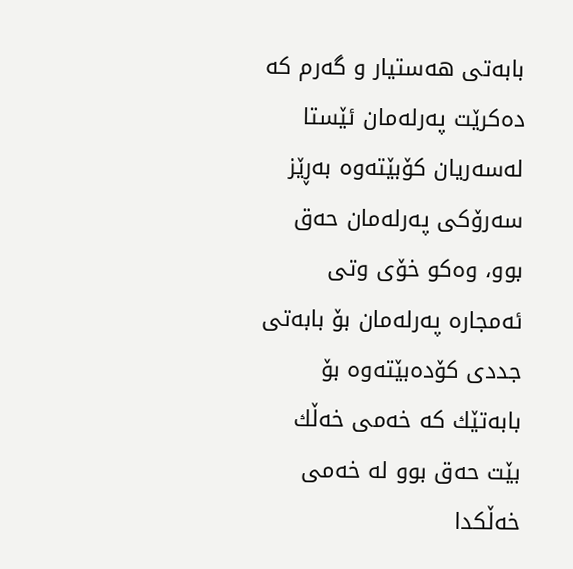بابه‌تی هه‌ستیار و گه‌رم كه‌ ده‌كرێت په‌رله‌مان ئێستا له‌سه‌ریان كۆبێته‌وه‌ به‌ڕێز سه‌رۆكی په‌رله‌مان حه‌ق بوو، وه‌كو خۆی وتی ئه‌مجاره‌ په‌رله‌مان بۆ بابه‌تی جددی كۆده‌بێته‌وه‌ بۆ بابه‌تێك كه‌ خه‌می خه‌ڵك بێت حه‌ق بوو له‌ خه‌می خه‌ڵكدا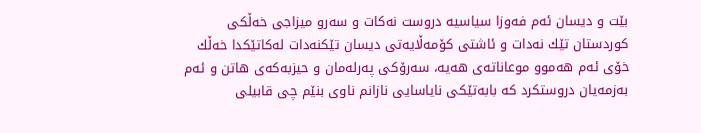بێت و دیسان ئه‌م فه‌وزا سیاسیه‌ دروست نه‌كات و سه‌رو میزاجی خه‌ڵكی كوردستان تێك نه‌دات و ئاشتی كۆمه‌ڵایه‌تی دیسان تێكنه‌دات له‌كاتێكدا خه‌ڵك خۆی ئه‌م هه‌موو موعاناته‌ی هه‌یه‌، سه‌رۆكی په‌رله‌مان و حیزبه‌كه‌ی هاتن و ئه‌م به‌زمه‌یان دروستكرد كه‌ بابه‌تێكی نایاسایی نازانم ناوی بنێم چی قابیلی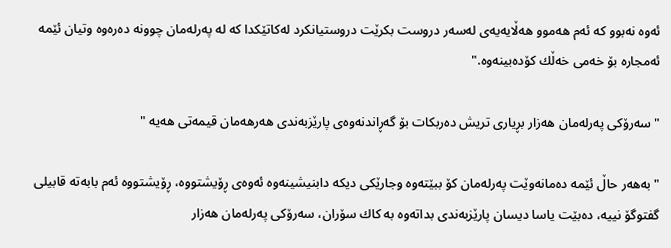ئه‌وه‌ نه‌بوو كه‌ ئه‌م هه‌موو هه‌ڵایه‌یه‌ی له‌سه‌ر دروست بكرێت دروستیانكرد له‌كاتێكدا كه‌ له‌ په‌رله‌مان چوونه‌ ده‌ره‌وه‌ وتیان ئێمه‌ ئه‌مجاره‌ بۆ خه‌می خه‌ڵك كۆده‌بینه‌وه‌."

" سه‌رۆكی په‌رله‌مان هه‌زار بڕیاری تریش ده‌ربكات بۆ گه‌ڕاندنه‌وه‌ی پارێزبه‌ندی هه‌رهه‌مان قیمه‌تی هه‌یه‌ "

" به‌هه‌ر حاڵ ئێمه‌ ده‌مانه‌وێت په‌رله‌مان كۆ ببێته‌وه‌ وجارێكی دیكه‌ دابنیشینه‌وه‌ ئه‌وه‌ی ڕۆیشتووه‌، ڕۆیشتووه‌ ئه‌م بابه‌ته‌ قابیلی گفتوگۆ نییه‌، ده‌بێت یاسا دیسان پارێزبه‌ندی بداته‌وه‌ به‌ كاك سۆران، سه‌رۆكی په‌رله‌مان هه‌زار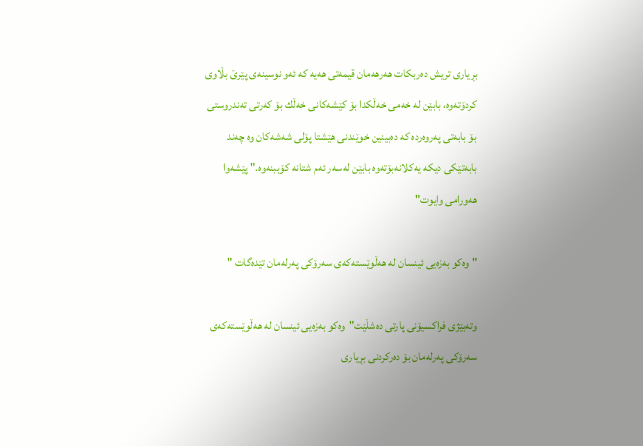بڕیاری تریش ده‌ربكات هه‌رهه‌مان قیمه‌تی هه‌یه‌ كه‌ ئه‌و نوسینه‌ی پێرێ بڵاوی كردۆته‌وه‌، بابێن له‌ خه‌می خه‌ڵكدا بۆ كێشه‌كانی خه‌ڵك بۆ كه‌رتی ته‌ندروستی بۆ بابه‌تی په‌روه‌رده‌ كه‌ ده‌بینین خوێندنی هێشتا پۆلی شه‌شه‌كان وه‌ چه‌ند بابه‌تێكی دیكه‌ یه‌كلانه‌بۆته‌وه‌ بابێن له‌سه‌ر ئه‌م شتانه‌ كۆببنه‌وه‌." پێشه‌وا هه‌ورامی وایوت"

" وه‌كو به‌زه‌یی ئینسان له‌ هه‌ڵوێسته‌كه‌ی سه‌رۆكی په‌رله‌مان تێده‌گات "

وته‌بێژی فراكسیۆنی پارتی ده‌شڵێت"وه‌كو به‌زه‌یی ئینسان له‌ هه‌ڵوێسته‌كه‌ی سه‌رۆكی په‌رله‌مان بۆ ده‌ركردنی بڕیاری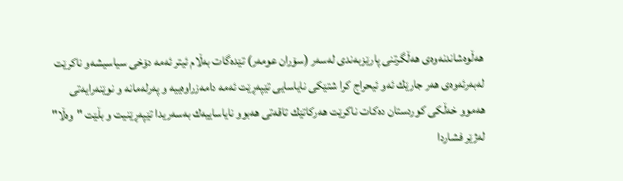هه‌ڵوه‌شاندنه‌وه‌ی هه‌ڵگرتنی پارێزبه‌ندی له‌سه‌ر (سۆران عومه‌ر) تێده‌گات به‌ڵام ئیتر ئه‌مه‌ دۆخی سیاسیشه‌و ناكرێت له‌به‌رئه‌وه‌ی هه‌ر جارێك ئه‌و ئیحراج كرا شتێكی نایاسایی تێپه‌ڕێت ئه‌مه‌ دامه‌زراوه‌ییه‌ و په‌رله‌مانه‌ و نوێنه‌رایه‌تی هه‌موو خه‌ڵكی كوردستان ده‌كات ناكرێت هه‌ركاتێك تاقه‌تی هه‌بوو نایاساییه‌ك به‌سه‌ریدا تێپه‌ڕێنیت و بڵێت "وه‌ڵا" له‌ژێر فشاردا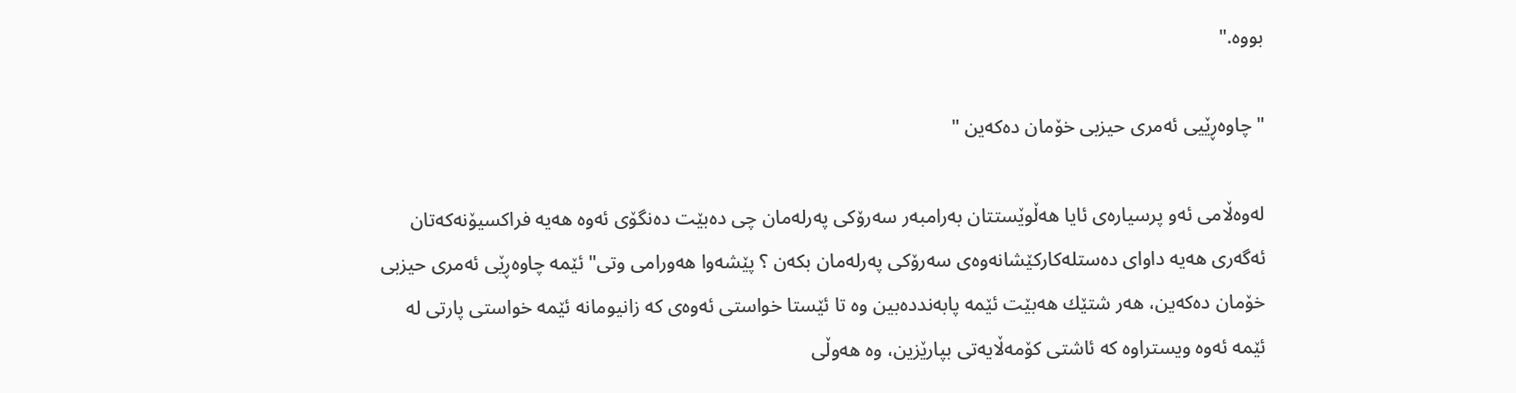بووه‌."

" چاوه‌ڕێیی ئه‌مری حیزبی خۆمان ده‌كه‌ین "

له‌وه‌ڵامی ئه‌و پرسیاره‌ی ئایا هه‌ڵوێستتان به‌رامبه‌ر سه‌رۆكی په‌رله‌مان چی ده‌بێت ده‌نگۆی ئه‌وه‌ هه‌یه‌ فراكسیۆنه‌كه‌تان ئه‌گه‌ری هه‌یه‌ داوای ده‌ستله‌كاركێشانه‌وه‌ی سه‌رۆكی په‌رله‌مان بكه‌ن ؟ پێشه‌وا هه‌ورامی وتی" ئێمه‌ چاوه‌ڕێی ئه‌مری حیزبی خۆمان ده‌كه‌ین، هه‌ر شتێك هه‌بێت ئێمه‌ پابه‌ندده‌بین وه‌ تا ئێستا خواستی ئه‌وه‌ی كه‌ زانیومانه‌ ئێمه‌ خواستی پارتی له‌ ئێمه‌ ئه‌وه‌ ویستراوه‌ كه‌ ئاشتی كۆمه‌ڵایه‌تی بپارێزین، وه‌ هه‌وڵی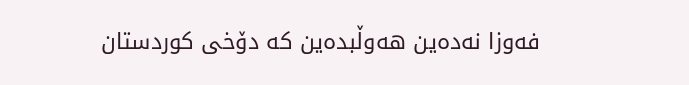فه‌وزا نه‌ده‌ین هه‌وڵبده‌ین كه‌ دۆخی كوردستان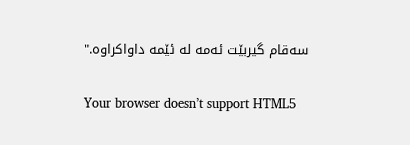سه‌قام گیربێت ئه‌مه‌ له‌ ئێمه‌ داواكراوه‌."

Your browser doesn’t support HTML5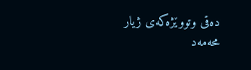ده‌قی وتووێژه‌كه‌ی ژیار محه‌مه‌د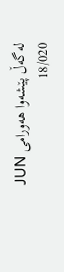له‌گه‌ڵ پێشه‌وا هه‌ورامی JUN 18/020